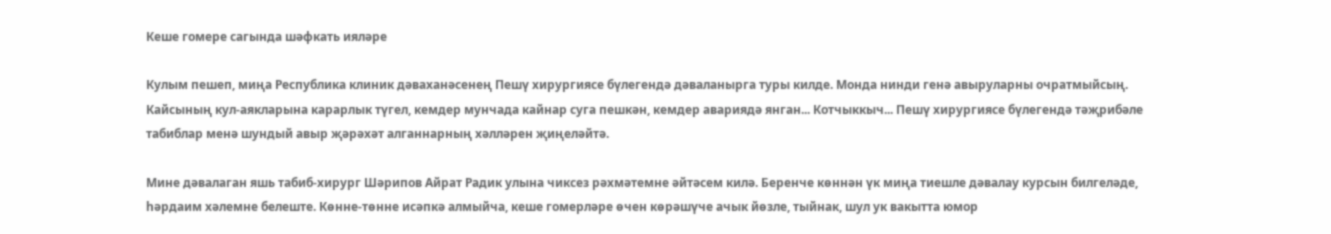Кеше гомере сагында шәфкать ияләре

Кулым пешеп, миңа Республика клиник дәваханәсенең Пешү хирургиясе бүлегендә дәваланырга туры килде. Монда нинди генә авыруларны очратмыйсың. Кайсының кул-аякларына карарлык түгел, кемдер мунчада кайнар суга пешкән, кемдер авариядә янган... Котчыккыч... Пешү хирургиясе бүлегендә тәҗрибәле табиблар менә шундый авыр җәрәхәт алганнарның хәлләрен җиңеләйтә.

Мине дәвалаган яшь табиб-хирург Шәрипов Айрат Радик улына чиксез рәхмәтемне әйтәсем килә. Беренче көннән үк миңа тиешле дәвалау курсын билгеләде, һәрдаим хәлемне белеште. Көнне-төнне исәпкә алмыйча, кеше гомерләре өчен көрәшүче ачык йөзле, тыйнак, шул ук вакытта юмор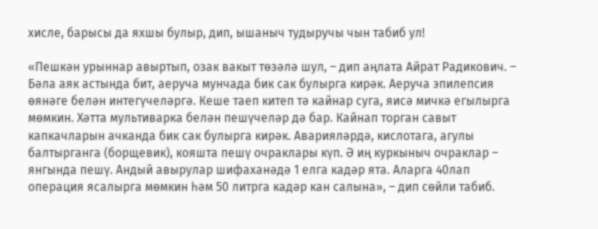хисле, барысы да яхшы булыр, дип, ышаныч тудыручы чын табиб ул!

«Пешкән урыннар авыртып, озак вакыт төзәлә шул, – дип аңлата Айрат Радикович. – Бәла аяк астында бит, аеруча мунчада бик сак булырга кирәк. Аеруча эпилепсия өянәге белән интегүчеләргә. Кеше таеп китеп тә кайнар суга, яисә мичкә егылырга мөмкин. Хәтта мультиварка белән пешүчеләр дә бар. Кайнап торган савыт капкачларын ачканда бик сак булырга кирәк. Аварияләрдә, кислотага, агулы балтырганга (борщевик), кояшта пешү очраклары күп. Ә иң куркыныч очраклар – янгында пешү. Андый авырулар шифаханәдә 1 елга кадәр ята. Аларга 40лап операция ясалырга мөмкин һәм 50 литрга кадәр кан салына», – дип сөйли табиб.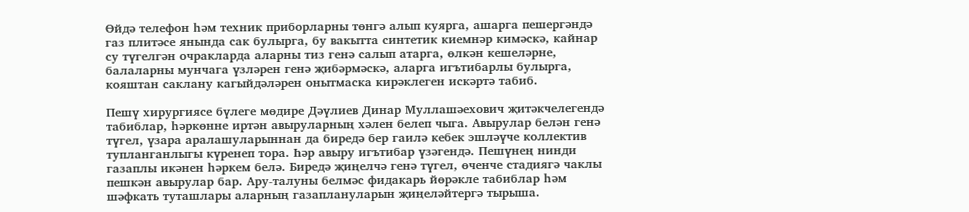Өйдә телефон һәм техник приборларны төнгә алып куярга, ашарга пешергәндә газ плитәсе янында сак булырга, бу вакытта синтетик киемнәр кимәскә, кайнар су түгелгән очракларда аларны тиз генә салып атарга, өлкән кешеләрне, балаларны мунчага үзләрен генә җибәрмәскә, аларга игътибарлы булырга, кояштан саклану кагыйдәләрен онытмаска кирәклеген искәртә табиб.

Пешү хирургиясе бүлеге мөдире Дәүлиев Динар Муллашәехович җитәкчелегендә табиблар, һәркөнне иртән авыруларның хәлен белеп чыга. Авырулар белән генә түгел, үзара аралашуларыннан да биредә бер гаилә кебек эшләүче коллектив тупланганлыгы күренеп тора. Һәр авыру игътибар үзәгендә. Пешүнең нинди газаплы икәнен һәркем белә. Биредә җиңелчә генә түгел, өченче стадиягә чаклы пешкән авырулар бар. Ару-талуны белмәс фидакарь йөрәкле табиблар һәм шәфкать туташлары аларның газаплануларын җиңеләйтергә тырыша.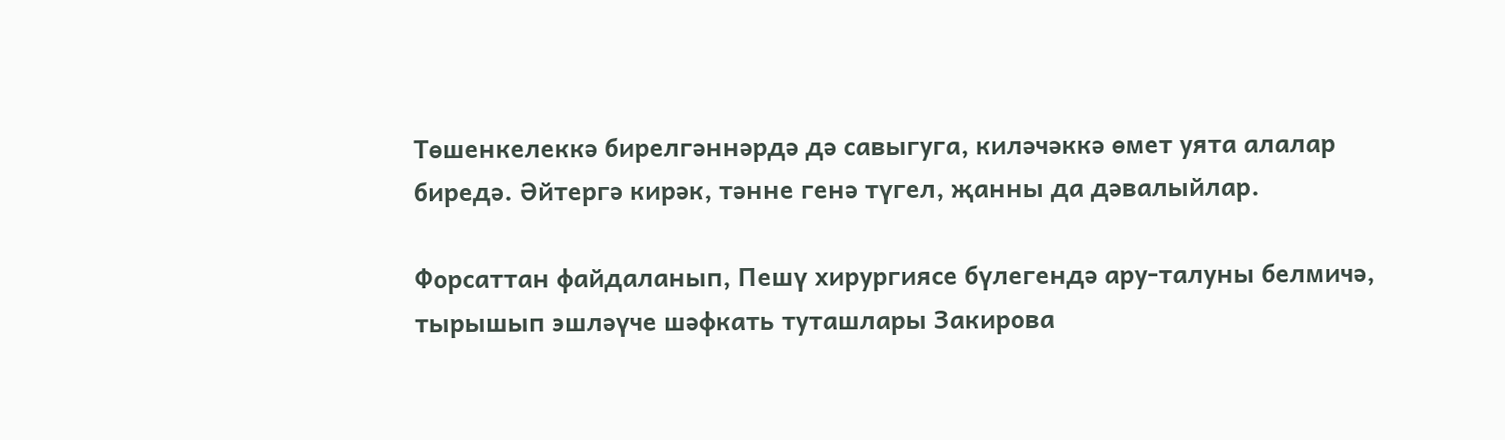Төшенкелеккә бирелгәннәрдә дә савыгуга, киләчәккә өмет уята алалар биредә. Әйтергә кирәк, тәнне генә түгел, җанны да дәвалыйлар.

Форсаттан файдаланып, Пешү хирургиясе бүлегендә ару-талуны белмичә, тырышып эшләүче шәфкать туташлары Закирова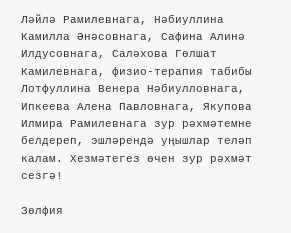Ләйлә Рамилевнага, Нәбиуллина Камилла Әнәсовнага, Сафина Алинә Илдусовнага, Саләхова Гөлшат Камилевнага, физио-терапия табибы Лотфуллина Венера Нәбиулловнага, Ипкеева Алена Павловнага, Якупова Илмира Рамилевнага зур рәхмәтемне белдереп, эшләрендә уңышлар теләп калам. Хезмәтегез өчен зур рәхмәт сезгә!

Зөлфия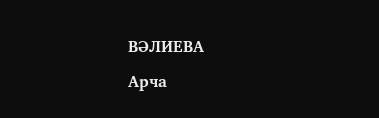ВӘЛИЕВА

Арча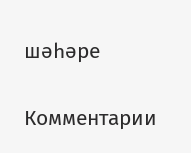шәһәре

Комментарии